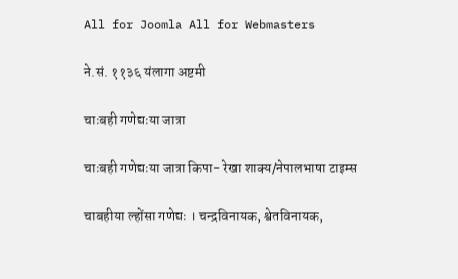All for Joomla All for Webmasters

ने.सं. ११३६ यंलागा अष्टमी

चाःबही गणेद्यःया जात्रा

चाःबही गणेद्यःया जात्रा किपा- रेखा शाक्य/नेपालभाषा टाइम्स

चाबहीया ल्होंसा गणेद्यः । चन्द्रविनायक, श्वेतविनायक,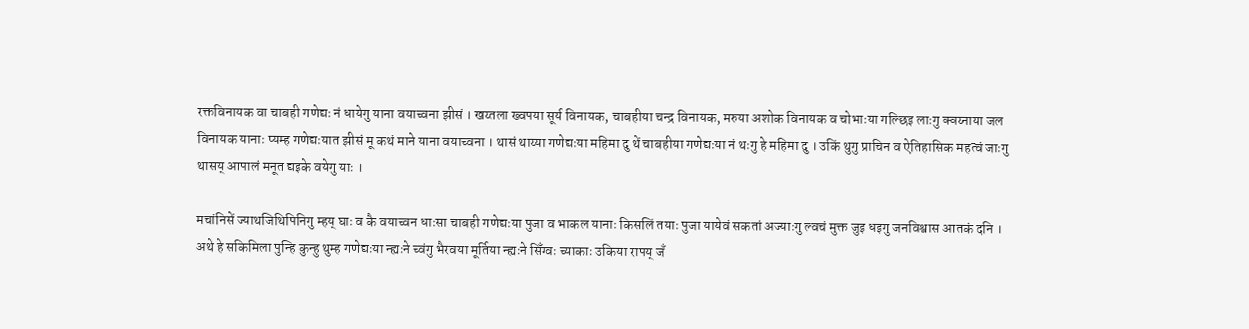रक्तविनायक वा चाबही गणेद्यः नं धायेगु याना वयाच्वना झीसं । खय्तला ख्वपया सूर्य विनायक, चाबहीया चन्द्र विनायक, मरुया अशोक विनायक व चोभाःया गल्छिइ लाःगु क्वय्नाया जल विनायक यानाः प्यम्ह गणेद्यःयात झीसं मू कथं माने याना वयाच्वना । थासं थाय्या गणेद्यःया महिमा दु थें चाबहीया गणेद्यःया नं थःगु हे महिमा दु । उकिं थुगु प्राचिन व ऐतिहासिक महत्वं जाःगु थासय् आपालं मनूत द्यइके वयेगु याः ।

मचांनिसें ज्याथजिथिपिनिगु म्हय् घाः व कै वयाच्वन धाःसा चाबही गणेद्यःया पुजा व भाकल यानाः किसलिं तयाः पुजा यायेवं सकतां अज्याःगु ल्वचं मुक्त जुइ धइगु जनविश्वास आतकं दनि । अथे हे सकिमिला पुन्हि कुन्हु थुम्ह गणेद्यःया न्ह्यःने च्वंगु भैरवया मूर्तिया न्ह्यःने सिँग्वः च्याकाः उकिया रापय् जँ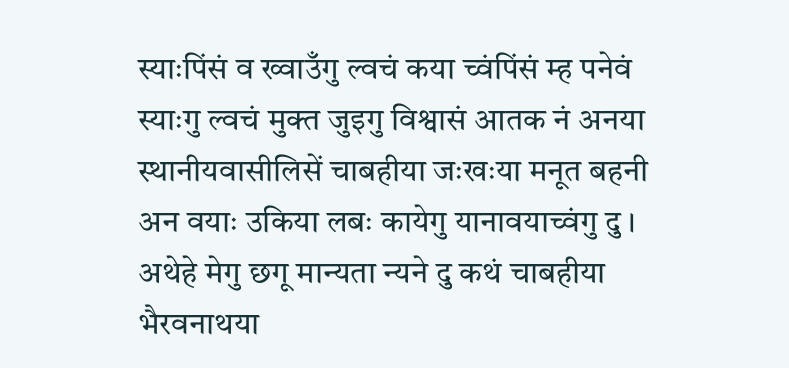स्याःपिंसं व ख्वाउँगु ल्वचं कया च्वंपिंसं म्ह पनेवं स्याःगु ल्वचं मुक्त जुइगु विश्वासं आतक नं अनया स्थानीयवासीलिसें चाबहीया जःखःया मनूत बहनी अन वयाः उकिया लबः कायेगु यानावयाच्वंगु दु । अथेहे मेगु छगू मान्यता न्यने दु कथं चाबहीया भैरवनाथया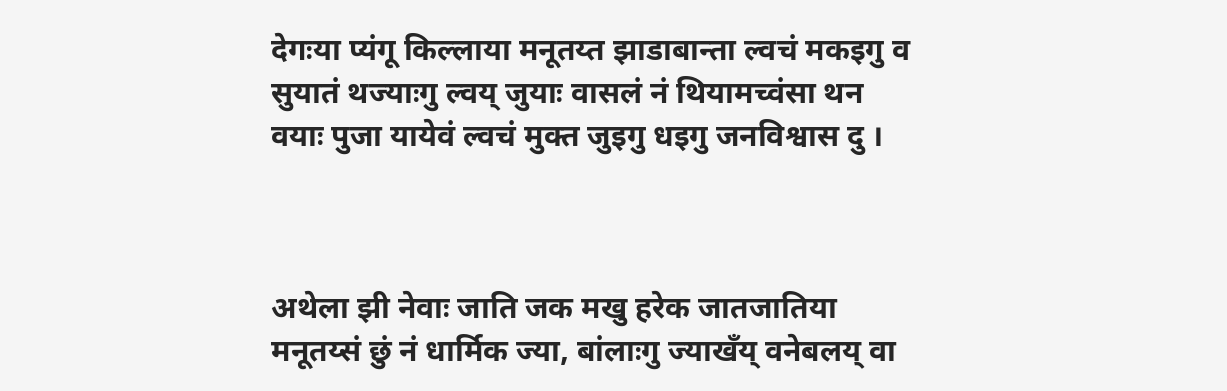देगःया प्यंगू किल्लाया मनूतय्त झाडाबान्ता ल्वचं मकइगु व सुयातं थज्याःगु ल्वय् जुयाः वासलं नं थियामच्वंसा थन वयाः पुजा यायेवं ल्वचं मुक्त जुइगु धइगु जनविश्वास दु ।



अथेला झी नेवाः जाति जक मखु हरेक जातजातिया मनूतय्सं छुं नं धार्मिक ज्या, बांलाःगु ज्याखँय् वनेबलय् वा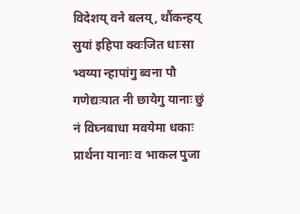विदेशय् वने बलय्, थौंकन्हय् सुयां इहिपा क्वःजित धाःसा भ्वय्या न्हापांगु ब्वना पौ गणेद्यःयात नी छायेगु यानाः छुं नं विघ्नबाधा मवयेमा धकाः प्रार्थना यानाः व भाकल पुजा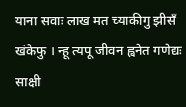याना सवाः लाख मत च्याकीगु झीसँ खंकेफु । न्हू त्यपू जीवन ह्वनेत गणेद्यः साक्षी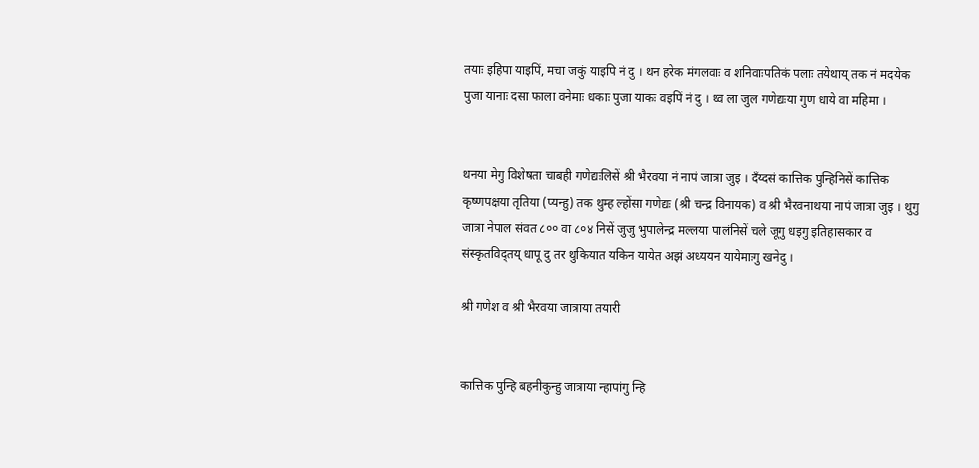तयाः इहिपा याइपिं, मचा जकुं याइपि नं दु । थन हरेक मंगलवाः व शनिवाःपतिकं पलाः तयेथाय् तक नं मदयेक पुजा यानाः दसा फाला वनेमाः धकाः पुजा याकः वइपिं नं दु । थ्व ला जुल गणेद्यःया गुण धाये वा महिमा ।


थनया मेगु विशेषता चाबही गणेद्यःलिसें श्री भैरवया नं नापं जात्रा जुइ । दँय्दसं कात्तिक पुन्हिनिसें कात्तिक कृष्णपक्षया तृतिया (प्यन्हु) तक थुम्ह ल्होंसा गणेद्यः (श्री चन्द्र विनायक) व श्री भैरवनाथया नापं जात्रा जुइ । थुगु जात्रा नेपाल संवत ८०० वा ८०४ निसें जुजु भुपालेन्द्र मल्लया पालंनिसें चले जूगु धइगु इतिहासकार व संस्कृतविद्तय् धापू दु तर थुकियात यकिन यायेत अझं अध्ययन यायेमाःगु खनेदु ।

श्री गणेश व श्री भैरवया जात्राया तयारी


कात्तिक पुन्हि बहनीकुन्हु जात्राया न्हापांगु न्हि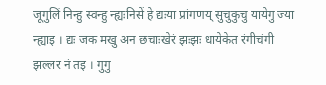जूगुलिं निन्हु स्वन्हु न्ह्यःनिसें हे द्यःया प्रांगणय् सुचुकुचु यायेगु ज्या न्ह्याइ । द्यः जक मखु अन छचाःखेरं झःझः धायेकेत रंगीचंगी झल्लर नं तइ । गुगु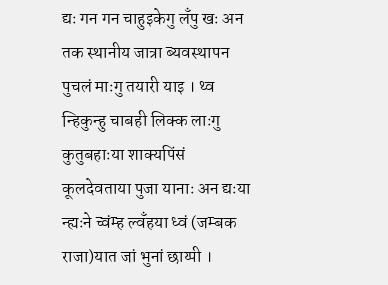द्यः गन गन चाहुइकेगु लँपु खः अन तक स्थानीय जात्रा ब्यवस्थापन पुचलं माःगु तयारी याइ । थ्व न्हिकुन्हु चाबही लिक्क लाःगु कुतुबहाःया शाक्यपिंसं कूलदेवताया पुजा यानाः अन द्यःया न्ह्यःने च्वंम्ह ल्वँहया ध्वं (जम्बक राजा)यात जां भुनां छाय्पी ।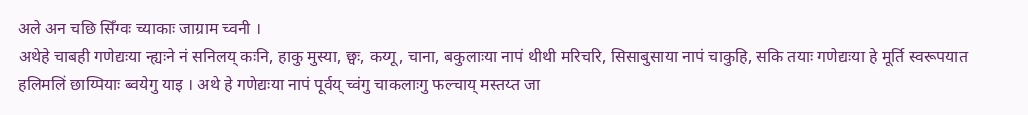अले अन चछि सिँग्वः च्याकाः जाग्राम च्वनी ।
अथेहे चाबही गणेद्यःया न्ह्यःने नं सनिलय् कःनि, हाकु मुस्या, छ्वः, कय्गू, चाना, बकुलाःया नापं थीथी मरिचरि, सिसाबुसाया नापं चाकुहि, सकि तयाः गणेद्यःया हे मूर्ति स्वरूपयात हलिमलिं छाय्पियाः ब्वयेगु याइ । अथे हे गणेद्यःया नापं पूर्वय् च्वंगु चाकलाःगु फल्चाय् मस्तय्त जा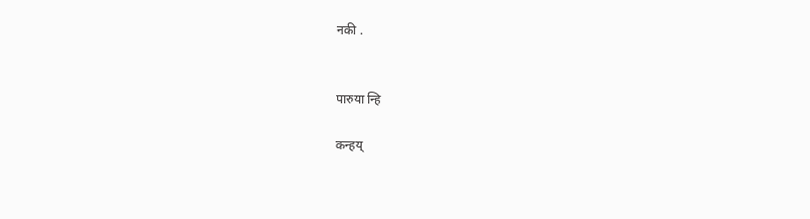नकी .


पारुया न्हि

कन्हय्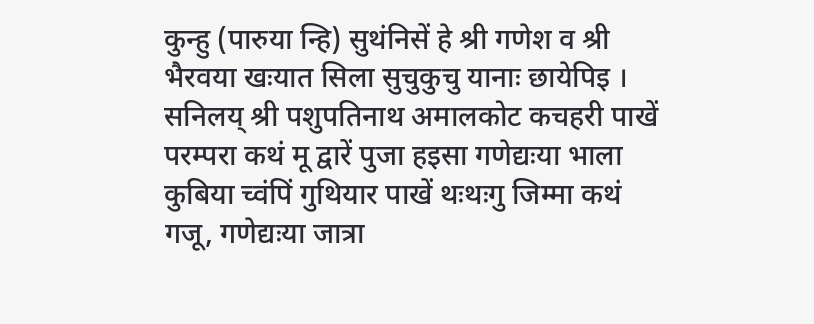कुन्हु (पारुया न्हि) सुथंनिसें हे श्री गणेश व श्री भैरवया खःयात सिला सुचुकुचु यानाः छायेपिइ । सनिलय् श्री पशुपतिनाथ अमालकोट कचहरी पाखें परम्परा कथं मू द्वारें पुजा हइसा गणेद्यःया भाला कुबिया च्वंपिं गुथियार पाखें थःथःगु जिम्मा कथं गजू, गणेद्यःया जात्रा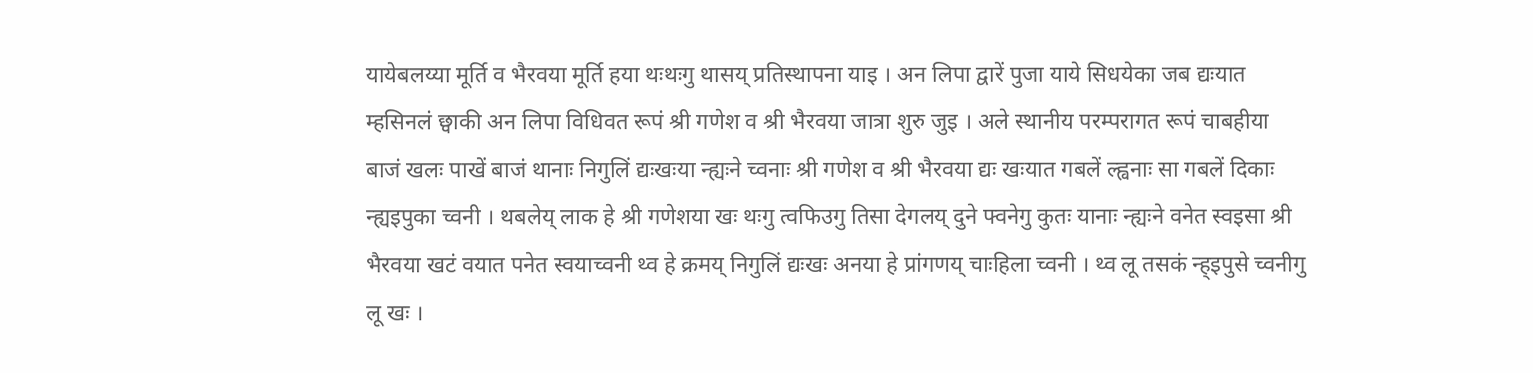यायेबलय्या मूर्ति व भैरवया मूर्ति हया थःथःगु थासय् प्रतिस्थापना याइ । अन लिपा द्वारें पुजा याये सिधयेका जब द्यःयात म्हसिनलं छ्वाकी अन लिपा विधिवत रूपं श्री गणेश व श्री भैरवया जात्रा शुरु जुइ । अले स्थानीय परम्परागत रूपं चाबहीया बाजं खलः पाखें बाजं थानाः निगुलिं द्यःखःया न्ह्यःने च्वनाः श्री गणेश व श्री भैरवया द्यः खःयात गबलें ल्ह्वनाः सा गबलें दिकाः न्ह्यइपुका च्वनी । थबलेय् लाक हे श्री गणेशया खः थःगु त्वफिउगु तिसा देगलय् दुने फ्वनेगु कुतः यानाः न्ह्यःने वनेत स्वइसा श्री भैरवया खटं वयात पनेत स्वयाच्वनी थ्व हे क्रमय् निगुलिं द्यःखः अनया हे प्रांगणय् चाःहिला च्वनी । थ्व लू तसकं न्ह्इपुसे च्वनीगु लू खः ।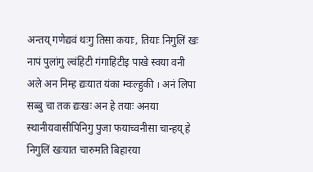अन्तय् गणेद्यवं थःगु तिसा कयाः, तियाः निगुलिं खः नापं पुलांगु ल्वंहिटी गंगाहिटीइ पाखे स्वया वनी अले अन निम्ह द्यःयात यंका म्वःल्हुकी । अनं लिपा सब्बु चा तक द्यःखः अन हे तयाः अनया स्थानीयवासीपिनिगु पुजा फयाच्वनीसा चान्हय् हे निगुलिं खःयात चारुमति बिहारया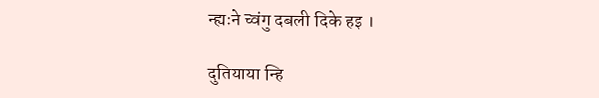न्ह्यःने च्वंगु दबली दिके हइ ।

दुतियाया न्हि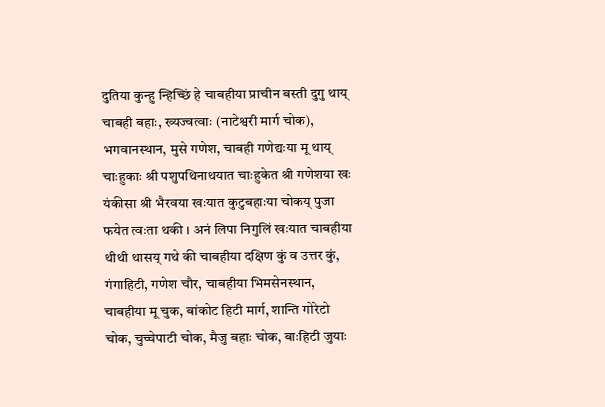दुतिया कुन्हु न्हिच्छिं हे चाबहीया प्राचीन बस्ती दुगु थाय् चाबही बहाः, ख्यज्वत्वाः (नाटेश्वरी मार्ग चोक), भगवानस्थान, मुसे गणेश, चाबही गणेद्यःया मू थाय् चाःहुकाः श्री पशुपथिनाथयात चाःहुकेत श्री गणेशया खः यंकीसा श्री भैरवया खःयात कुटुबहाःया चोकय् पुजा फयेत त्वःता थकी । अनं लिपा निगुलिं खःयात चाबहीया थीथी थासय् गथे की चाबहीया दक्षिण कुं व उत्तर कुं, गंगाहिटी, गणेश चौर, चाबहीया भिमसेनस्थान, चाबहीया मू चुक, बांकोट हिटी मार्ग, शान्ति गोरेटो चोक, चुच्चेपाटी चोक, मैजु बहाः चोक, बाःहिटी जुयाः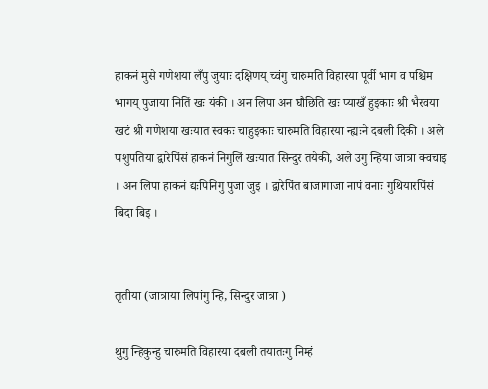हाकनं मुसे गणेशया लँपु जुयाः दक्षिणय् च्वंगु चारुमति विहारया पूर्वी भाग व पश्चिम भागय् पुजाया नितिं खः यंकी । अन लिपा अन घौछिति खः प्याखँ हुइकाः श्री भैरवया खटं श्री गणेशया खःयात स्वकः चाहुइकाः चारुमति विहारया न्ह्यःने दबली दिकी । अले पशुपतिया द्वारेपिंसं हाकनं निगुलिं खःयात सिन्दुर तयेकी, अले उगु न्हिया जात्रा क्वचाइ । अन लिपा हाकनं द्यःपिनिगु पुजा जुइ । द्वारेपिंत बाजागाजा नापं वनाः गुथियारपिंसं बिदा बिइ ।


तृतीया (जात्राया लिपांगु न्हि, सिन्दुर जात्रा )

थुगु न्हिकुन्हु चारुमति विहारया दबली तयातःगु निम्हं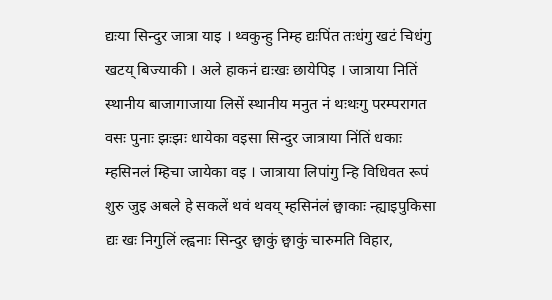द्यःया सिन्दुर जात्रा याइ । थ्वकुन्हु निम्ह द्यःपिंत तःधंगु खटं चिधंगु खटय् बिज्याकी । अले हाकनं द्यःखः छायेपिइ । जात्राया नितिं स्थानीय बाजागाजाया लिसें स्थानीय मनुत नं थःथःगु परम्परागत वसः पुनाः झःझः धायेका वइसा सिन्दुर जात्राया निंतिं धकाः म्हसिनलं म्हिचा जायेका वइ । जात्राया लिपांगु न्हि विधिवत रूपं शुरु जुइ अबले हे सकलें थवं थवय् म्हसिनंलं छ्वाकाः न्ह्याइपुकिसा द्यः खः निगुलिं ल्ह्वनाः सिन्दुर छ्वाकुं छ्वाकुं चारुमति विहार,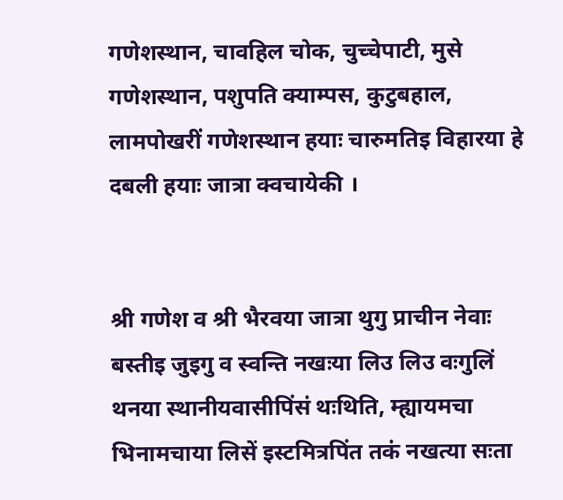गणेशस्थान, चावहिल चोक, चुच्चेपाटी, मुसे गणेशस्थान, पशुपति क्याम्पस, कुटुबहाल, लामपोखरीं गणेशस्थान हयाः चारुमतिइ विहारया हे दबली हयाः जात्रा क्वचायेकी ।


श्री गणेश व श्री भैरवया जात्रा थुगु प्राचीन नेवाः बस्तीइ जुइगु व स्वन्ति नखःया लिउ लिउ वःगुलिं थनया स्थानीयवासीपिंसं थःथिति, म्ह्यायमचा भिनामचाया लिसें इस्टमित्रपिंत तकं नखत्या सःता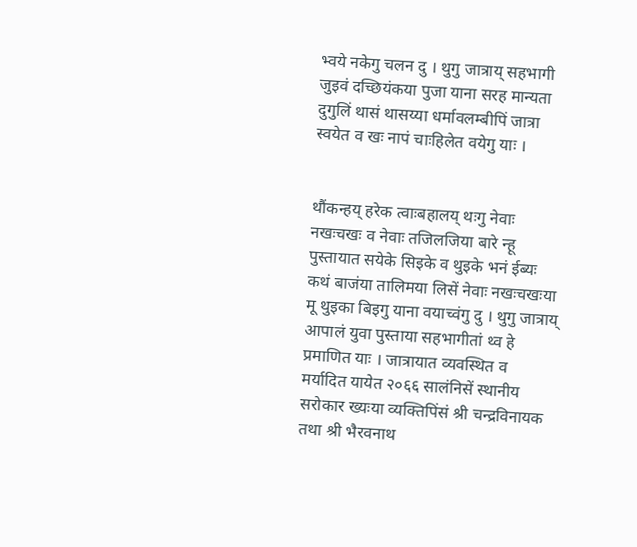भ्वये नकेगु चलन दु । थुगु जात्राय् सहभागी जुइवं दच्छियंकया पुजा याना सरह मान्यता दुगुलिं थासं थासय्या धर्मावलम्बीपिं जात्रा स्वयेत व खः नापं चाःहिलेत वयेगु याः ।


थौंकन्हय् हरेक त्वाःबहालय् थःगु नेवाः नखःचखः व नेवाः तजिलजिया बारे न्हू पुस्तायात सयेके सिइके व थुइके भनं ईब्यः कथं बाजंया तालिमया लिसें नेवाः नखःचखःया मू थुइका बिइगु याना वयाच्वंगु दु । थुगु जात्राय् आपालं युवा पुस्ताया सहभागीतां थ्व हे प्रमाणित याः । जात्रायात व्यवस्थित व मर्यादित यायेत २०६६ सालंनिसें स्थानीय सरोकार ख्यःया व्यक्तिपिंसं श्री चन्द्रविनायक तथा श्री भैरवनाथ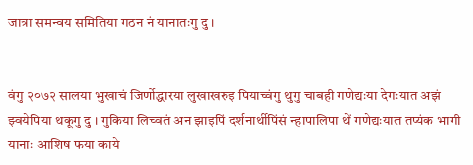जात्रा समन्वय समितिया गठन नं यानातःगु दु ।


वंगु २०७२ सालया भुखाचं जिर्णोद्धारया लुखाखरुइ पियाच्वंगु थुगु चाबही गणेद्यःया देगःयात अझं झ्वयेपिया थकूगु दु । गुकिया लिच्वतं अन झाइपिं दर्शनार्थीपिंसं न्हापालिपा थें गणेद्यःयात तप्यंक भागी यानाः आशिष फया काये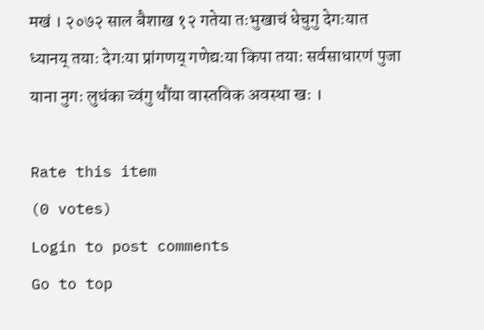मखं । २०७२ साल बैशाख १२ गतेया तःभुखाचं धेचुगु देगःयात ध्यानय् तयाः देगःया प्रांगणय् गणेद्यःया किपा तयाः सर्वसाधारणं पुजा याना नुगः लुधंका च्वंगु थौंया वास्तविक अवस्था खः ।

Rate this item
(0 votes)
Login to post comments
Go to top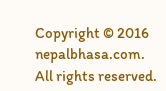Copyright © 2016  nepalbhasa.com. All rights reserved.